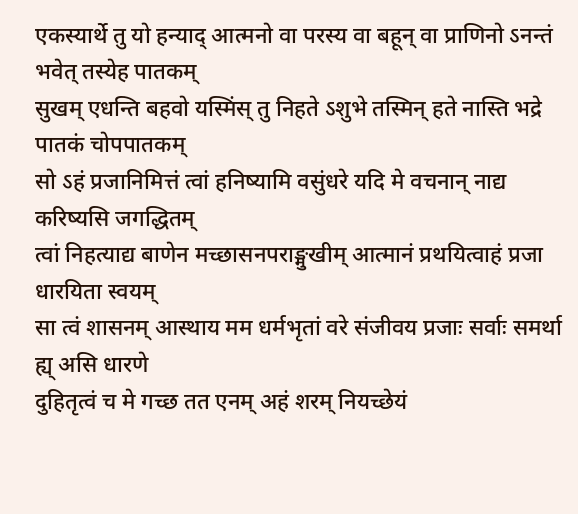एकस्यार्थे तु यो हन्याद् आत्मनो वा परस्य वा बहून् वा प्राणिनो ऽनन्तं भवेत् तस्येह पातकम्
सुखम् एधन्ति बहवो यस्मिंस् तु निहते ऽशुभे तस्मिन् हते नास्ति भद्रे पातकं चोपपातकम्
सो ऽहं प्रजानिमित्तं त्वां हनिष्यामि वसुंधरे यदि मे वचनान् नाद्य करिष्यसि जगद्धितम्
त्वां निहत्याद्य बाणेन मच्छासनपराङ्मुखीम् आत्मानं प्रथयित्वाहं प्रजा धारयिता स्वयम्
सा त्वं शासनम् आस्थाय मम धर्मभृतां वरे संजीवय प्रजाः सर्वाः समर्था ह्य् असि धारणे
दुहितृत्वं च मे गच्छ तत एनम् अहं शरम् नियच्छेयं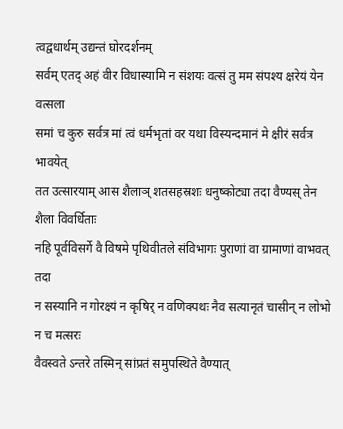त्वद्वधार्थम् उद्यन्तं घोरदर्शनम्
सर्वम् एतद् अहं वीर विधास्यामि न संशयः वत्सं तु मम संपश्य क्षरेयं येन वत्सला
समां च कुरु सर्वत्र मां त्वं धर्मभृतां वर यथा विस्यन्दमानं मे क्षीरं सर्वत्र भावयेत्
तत उत्सारयाम् आस शैलाञ् शतसहस्रशः धनुष्कोट्या तदा वैण्यस् तेन शैला विवर्धिताः
नहि पूर्वविसर्गे वै विषमे पृथिवीतले संविभागः पुराणां वा ग्रामाणां वाभवत् तदा
न सस्यानि न गोरक्ष्यं न कृषिर् न वणिक्पथः नैव सत्यानृतं चासीन् न लोभो न च मत्सरः
वैवस्वते ऽन्तरे तस्मिन् सांप्रतं समुपस्थिते वैण्यात्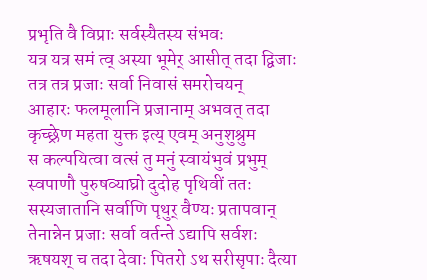प्रभृति वै विप्राः सर्वस्यैतस्य संभवः
यत्र यत्र समं त्व् अस्या भूमेर् आसीत् तदा द्विजाः तत्र तत्र प्रजाः सर्वा निवासं समरोचयन्
आहारः फलमूलानि प्रजानाम् अभवत् तदा कृच्छ्रेण महता युक्त इत्य् एवम् अनुशुश्रुम
स कल्पयित्वा वत्सं तु मनुं स्वायंभुवं प्रभुम् स्वपाणौ पुरुषव्याघ्रो दुदोह पृथिवीं ततः
सस्यजातानि सर्वाणि पृथुर् वैण्यः प्रतापवान् तेनान्नेन प्रजाः सर्वा वर्तन्ते ऽद्यापि सर्वशः
ऋषयश् च तदा देवाः पितरो ऽथ सरीसृपाः दैत्या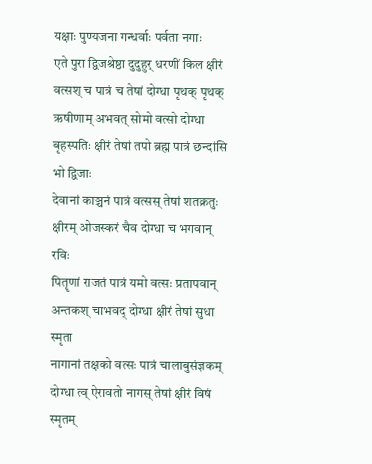यक्षाः पुण्यजना गन्धर्वाः पर्वता नगाः
एते पुरा द्विजश्रेष्ठा दुदुहुर् धरणीं किल क्षीरं वत्सश् च पात्रं च तेषां दोग्धा पृथक् पृथक्
ऋषीणाम् अभवत् सोमो वत्सो दोग्धा बृहस्पतिः क्षीरं तेषां तपो ब्रह्म पात्रं छन्दांसि भो द्विजाः
देवानां काञ्चनं पात्रं वत्सस् तेषां शतक्रतुः क्षीरम् ओजस्करं चैव दोग्धा च भगवान् रविः
पितॄणां राजतं पात्रं यमो वत्सः प्रतापवान् अन्तकश् चाभवद् दोग्धा क्षीरं तेषां सुधा स्मृता
नागानां तक्षको वत्सः पात्रं चालाबुसंज्ञकम् दोग्धा त्व् ऐरावतो नागस् तेषां क्षीरं विषं स्मृतम्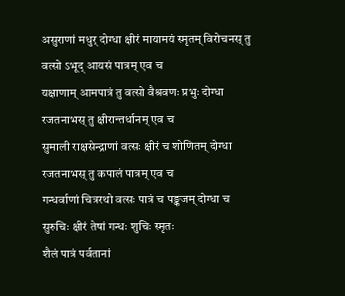असुराणां मधुर् दोग्धा क्षीरं मायामयं स्मृतम् विरोचनस् तु वत्सो ऽभूद् आयसं पात्रम् एव च
यक्षाणाम् आमपात्रं तु वत्सो वैश्रवणः प्रभुः दोग्धा रजतनाभस् तु क्षीरान्तर्धानम् एव च
सुमाली राक्षसेन्द्राणां वत्सः क्षीरं च शोणितम् दोग्धा रजतनाभस् तु कपालं पात्रम् एव च
गन्धर्वाणां चित्ररथो वत्सः पात्रं च पङ्कजम् दोग्धा च सुरुचिः क्षीरं तेषां गन्धः शुचिः स्मृतः
शैलं पात्रं पर्वतानां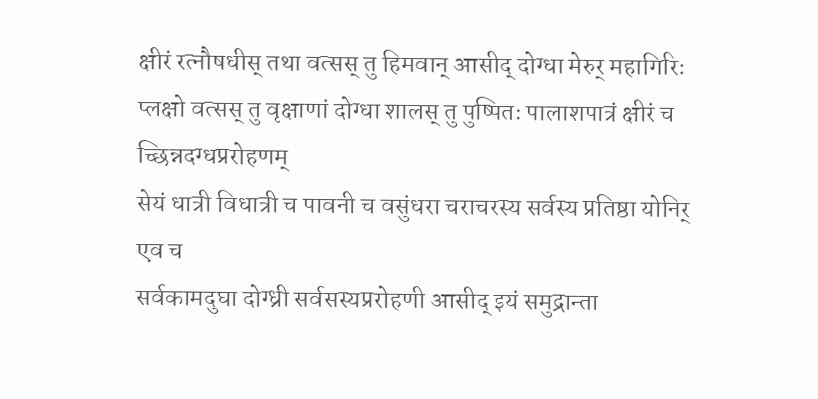क्षीरं रत्नौषधीस् तथा वत्सस् तु हिमवान् आसीद् दोग्धा मेरुर् महागिरिः
प्लक्षो वत्सस् तु वृक्षाणां दोग्धा शालस् तु पुष्पितः पालाशपात्रं क्षीरं च च्छिन्नदग्धप्ररोहणम्
सेयं धात्री विधात्री च पावनी च वसुंधरा चराचरस्य सर्वस्य प्रतिष्ठा योनिर् एव च
सर्वकामदुघा दोग्ध्री सर्वसस्यप्ररोहणी आसीद् इयं समुद्रान्ता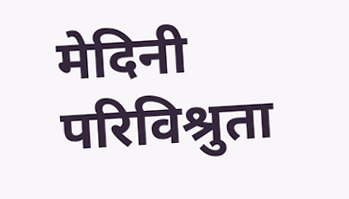मेदिनी परिविश्रुता